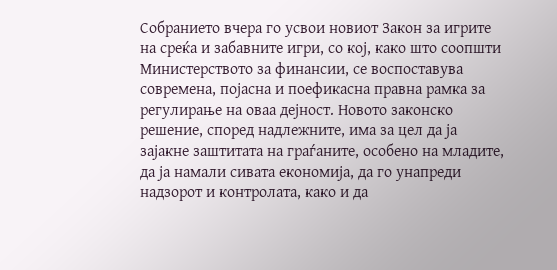Собранието вчера го усвои новиот Закон за игрите на среќа и забавните игри, со кој, како што соопшти Министерството за финансии, се воспоставува современа, појасна и поефикасна правна рамка за регулирање на оваа дејност. Новото законско решение, според надлежните, има за цел да ја зајакне заштитата на граѓаните, особено на младите, да ја намали сивата економија, да го унапреди надзорот и контролата, како и да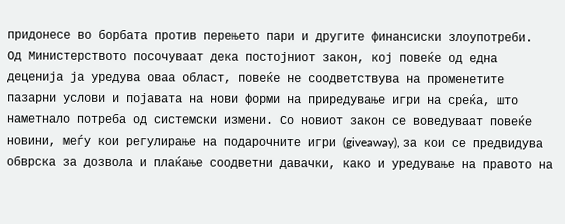придонесе во борбата против перењето пари и другите финансиски злоупотреби.
Од Министерството посочуваат дека постојниот закон, кој повеќе од една деценија ја уредува оваа област, повеќе не соодветствува на променетите пазарни услови и појавата на нови форми на приредување игри на среќа, што наметнало потреба од системски измени. Со новиот закон се воведуваат повеќе новини, меѓу кои регулирање на подарочните игри (giveaway), за кои се предвидува обврска за дозвола и плаќање соодветни давачки, како и уредување на правото на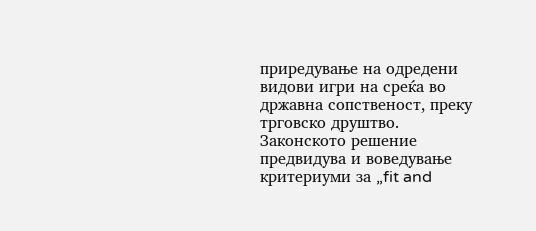приредување на одредени видови игри на среќа во државна сопственост, преку трговско друштво.
Законското решение предвидува и воведување критериуми за „fit and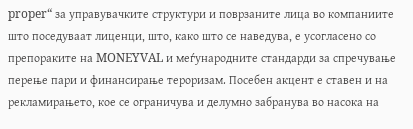proper“ за управувачките структури и поврзаните лица во компаниите што поседуваат лиценци, што, како што се наведува, е усогласено со препораките на MONEYVAL и меѓународните стандарди за спречување перење пари и финансирање тероризам. Посебен акцент е ставен и на рекламирањето, кое се ограничува и делумно забранува во насока на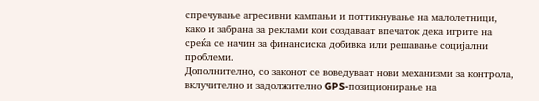спречување агресивни кампањи и поттикнување на малолетници, како и забрана за реклами кои создаваат впечаток дека игрите на среќа се начин за финансиска добивка или решавање социјални проблеми.
Дополнително, со законот се воведуваат нови механизми за контрола, вклучително и задолжително GPS-позиционирање на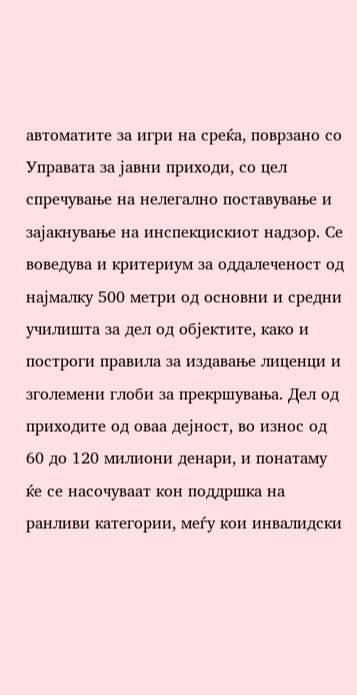автоматите за игри на среќа, поврзано со Управата за јавни приходи, со цел спречување на нелегално поставување и зајакнување на инспекцискиот надзор. Се воведува и критериум за оддалеченост од најмалку 500 метри од основни и средни училишта за дел од објектите, како и построги правила за издавање лиценци и зголемени глоби за прекршувања. Дел од приходите од оваа дејност, во износ од 60 до 120 милиони денари, и понатаму ќе се насочуваат кон поддршка на ранливи категории, меѓу кои инвалидски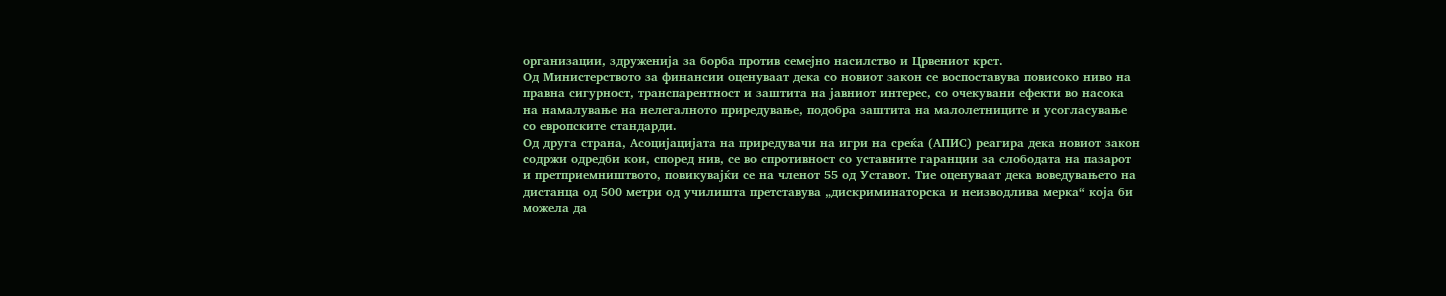организации, здруженија за борба против семејно насилство и Црвениот крст.
Од Министерството за финансии оценуваат дека со новиот закон се воспоставува повисоко ниво на правна сигурност, транспарентност и заштита на јавниот интерес, со очекувани ефекти во насока на намалување на нелегалното приредување, подобра заштита на малолетниците и усогласување со европските стандарди.
Од друга страна, Асоцијацијата на приредувачи на игри на среќа (АПИС) реагира дека новиот закон содржи одредби кои, според нив, се во спротивност со уставните гаранции за слободата на пазарот и претприемништвото, повикувајќи се на членот 55 од Уставот. Тие оценуваат дека воведувањето на дистанца од 500 метри од училишта претставува „дискриминаторска и неизводлива мерка“ која би можела да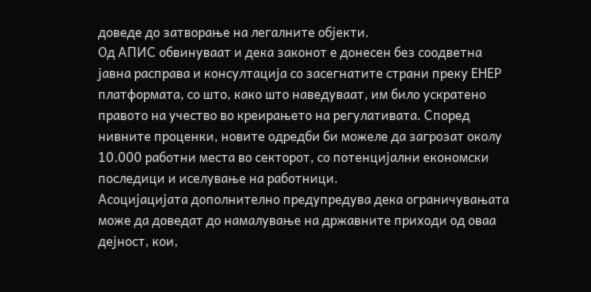доведе до затворање на легалните објекти.
Од АПИС обвинуваат и дека законот е донесен без соодветна јавна расправа и консултација со засегнатите страни преку ЕНЕР платформата, со што, како што наведуваат, им било ускратено правото на учество во креирањето на регулативата. Според нивните проценки, новите одредби би можеле да загрозат околу 10.000 работни места во секторот, со потенцијални економски последици и иселување на работници.
Асоцијацијата дополнително предупредува дека ограничувањата може да доведат до намалување на државните приходи од оваа дејност, кои,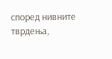според нивните тврдења,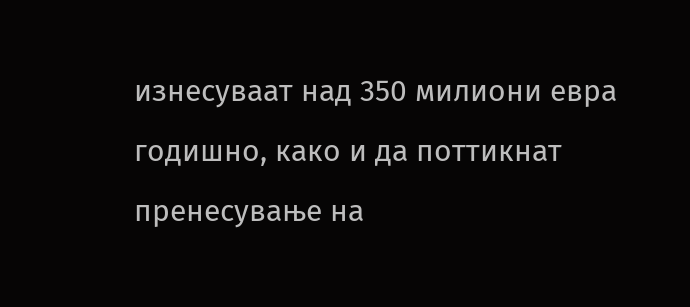изнесуваат над 350 милиони евра годишно, како и да поттикнат пренесување на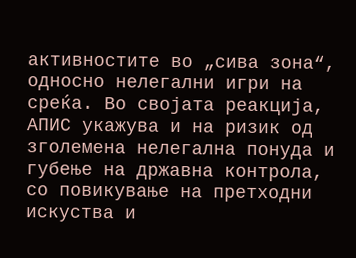активностите во „сива зона“, односно нелегални игри на среќа. Во својата реакција, АПИС укажува и на ризик од зголемена нелегална понуда и губење на државна контрола, со повикување на претходни искуства и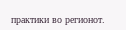практики во регионот.